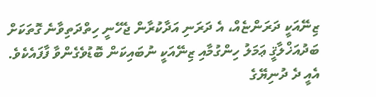ޒިނޭއަކީ ދަރަންޏެއް، އެ ދަރަނި އަދާކުރާން ޖެހޭނީ ހިތްދަތިވާނެ ގޮތަކަށް
ބަދުއަޚްލާޤީ ޢަމަލު ހިންގުމާއި ޒިނޭއަކީ ނުބައިކަން ބޮޑުވެގެންވާ ފާފައެކެވެ. އެއީ ދެ ދުނިޔޭގެ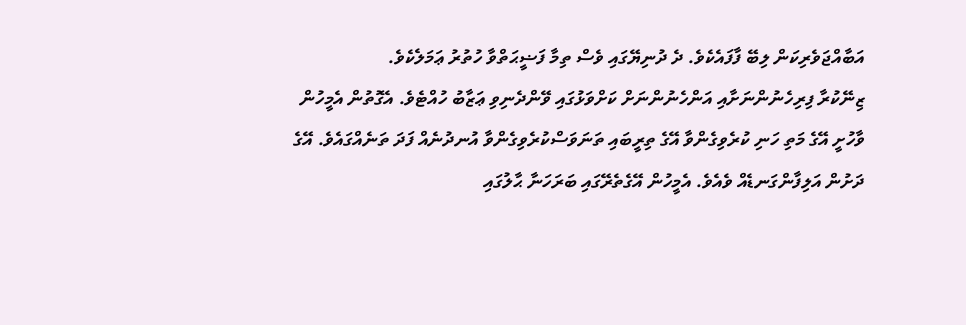އަބާއްޖަވެރިކަން ލިބޭ ފާފައެކެވެ. ދެ ދުނިޔޭގައި ވެސް ތިމާ ފަޟީޙަތްވާ ހުތުރު ޢަމަލެކެވެ.
ޒިނޭކުރާ ފިރިހެނުންނަށާއި އަންހެނުންނަށް ކަށްވަޅުގައި ވޭންދެނިވި ޢަޒާބު ހުއްޓެވެ. އެގޮތުން އެމީހުން ވާހުށީ އޭގެ މަތި ހަނި ކުރެވިގެންވާ އޭގެ ތިރީބައި ތަނަވަސްކުރެވިގެންވާ އުނދުނެއް ފަދަ ތަނެއްގައެވެ. އޭގެ ދަށުން އަލިފާންގަނޑެއް ވެއެވެ. އެމީހުން އޭގެތެރޭގައި ބަރަހަނާ ޙާލުގައި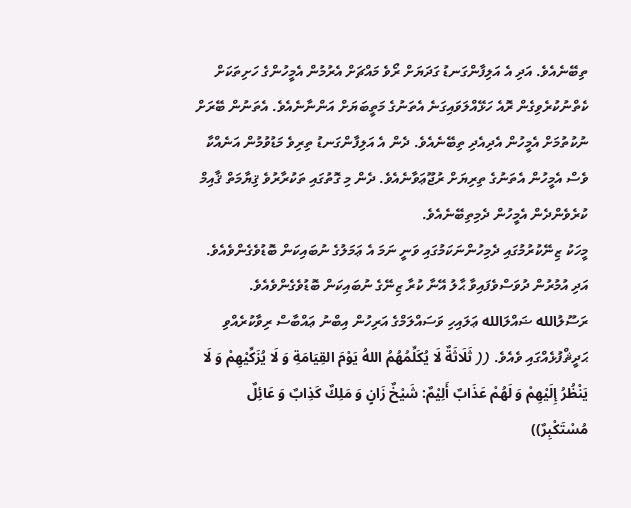ތިބޭނެއެވެ. އަދި އެ އަލިފާންގަނޑު ގަދަޔަށް ރޯވެ މައްޗަށް އެރުމުން އެމީހުންގެ ހަށިތަކަށް ކެތްނުކުރެވިގެން ރޮއެ ހަޅޭއްލަވައިގަނެ އެތަނުގެ މަތީބަޔަށް އަންނާނެއެވެ. އެތަނުން ބޭރަށް ނުކުތުމަށް އެމީހުން އެދިއެދި ތިބޭނެއެވެ. ދެން އެ އަލިފާންގަނޑު ތިރިވެ މަޑުވުމުން އަނެއްކާ ވެސް އެމީހުން އެތަނުގެ ތިރިޔަށް ރުޖޫޢަވާނެއެވެ. ދެން މި ގޮތުގައި ތަކުރާރުވެ ޤިޔާމަތް ޤާއިމް ކުރެވެންދެން އެމީހުން ދެމިތިބޭނެއެވެ.
މީހަކު ޒިނޭކުރުމުގައި ދެމިހުންނަކަމުގައި ވަނީ ނަމަ އެ ޢަމަލުގެ ނުބައިކަން ބޮޑުވެގެންވެއެވެ. އަދި އުމުރުން ދުވަސްވެފައިވާ ޙާލު އޭނާ ކުރާ ޒިނޭގެ ނުބައިކަން ބޮޑުވެގެންވެއެވެ. ރަސޫލުالله ޟައްލަالله ޢަލައިހި ވަސައްލަމްގެ އަރިހުން އިބްނު ޢައްބާސް ރިވާކުރެއްވި ޙަދީޘްފުޅެއްގައި ވެއެވެ. (( ثَلَاثَةٌ لَا يُكَلِّمُهُمُ اللهُ يَوْمَ القِيَامَةِ وَ لَا يُزَكِّيْهِمْ وَ لَا يَنْظُرُ إِلَيْهِمْ وَ لَهُمْ عَذَابٌ أَلِيْمٌ: شَيْخٌ زَانٍ وَ مَلِكٌ كَذِابٌ وَ عَائِلٌ مُسْتَكْبِرٌ))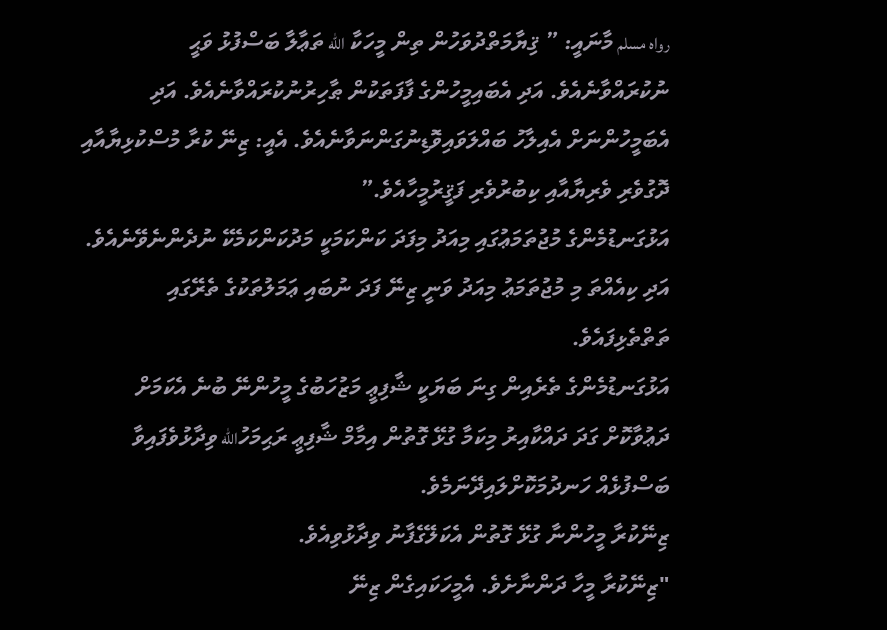رواه مسلم މާނައީ: ” ޤިޔާމަތްދުވަހުން ތިން މީހަކާ الله ތަޢާލާ ބަސްފުޅު ވަޙީ ނުކުރައްވާނެއެވެ. އަދި އެބައިމީހުންގެ ފާފަތަކުން ޠާހިރުނުކުރައްވާނެއެވެ. އަދި އެބަމީހުންނަށް އެއިލާހު ބައްލަވައިވޮޑިނުގަންނަވާނެއެވެ. އެއީ: ޒިނޭ ކުރާ މުސްކުޅިޔާއާއި ދޮގުވެރި ވެރިޔާއާއި ކިބުރުވެރި ފަޤީރުމީހާއެވެ.”
އަޅުގަނޑުމެންގެ މުޖުތަމަޢުގައި މިއަދު މިފަދަ ކަންކަމަކީ މަދުކަންކަމެކޭ ނުދެންނެވޭނެއެވެ. އަދި ކިއެއްތަ މި މުޖުތަމަޢު މިއަދު ވަނީ ޒިނޭ ފަދަ ނުބައި ޢަމަލުތަކުގެ ތެރޭގައި ތަތްތެޅިފައެވެ.
އަޅުގަނޑުމެންގެ ތެރެއިން ގިނަ ބަޔަކީ ޝާފިޢީ މަޒުހަބުގެ މީހުންނޭ ބުނެ އެކަމަށް ދަޢުވާކޮށް ގަދަ ދައްކާއިރު މިކަމާ ގުޅޭ ގޮތުން އިމާމް ޝާފިޢީ ރަޙިމަހުالله ވިދާޅުވެފައިވާ ބަސްފުޅެއް ހަނދުމަކޮށްލައިދޭނަމެވެ.
ޒިނޭކުރާ މީހުންނާ ގުޅޭ ގޮތުން އެކަލޭގެފާނު ވިދާޅުވިއެވެ.
"ޒިނޭކުރާ މީހާ ދަންނާށެވެ. އެމީހަކައިގެން ޒިނޭ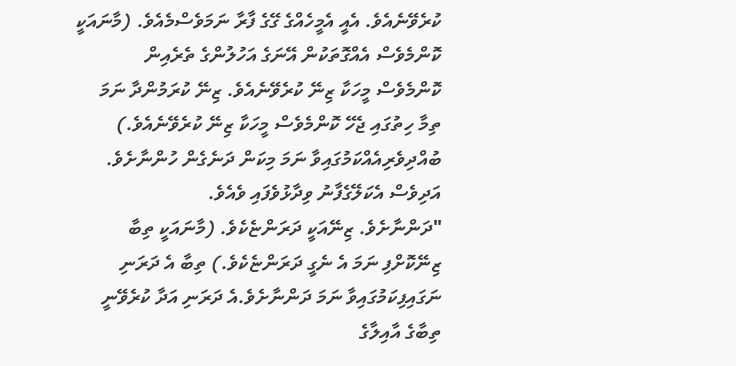ކުރެވޭނެއެވެ. އެއީ އެމީހެއްގެ ގޭގެ ފާރާ ނަމަވެސްމެއެވެ. (މާނައަކީ ކޮންމެވެސް އެއްގޮތަކުން އޭނަގެ އަހުލުންގެ ތެރެއިން ކޮންމެވެސް މީހަކާ ޒިނޭ ކުރެވޭނެއެވެ. ޒިނޭ ކުރަމުންދާ ނަމަ ތިމާ ހިތުގައި ޖެހޭ ކޮންމެވެސް މީހަކާ ޒިނޭ ކުރެވޭނެއެވެ.) ބުއްދިވެރިއެއްކަމުގައިވާ ނަމަ މިކަން ދަނެގެން ހުންނާށެވެ.
އަދިވެސް އެކަލޭގެފާނު ވިދާޅުވެފައި ވެއެވެ.
"ދަންނާށެވެ. ޒިނޭއަކީ ދަރަންޏެކެވެ. (މާނައަކީ ތިބާ ޒިނޭކޮށްފި ނަމަ އެ ނެގީ ދަރަންޏެކެވެ.) ތިބާ އެ ދަރަނި ނަގައިފިކަމުގައިވާ ނަމަ ދަންނާށެވެ.އެ ދަރަނި އަދާ ކުރެވޭނީ ތިބާގެ އާއިލާގެ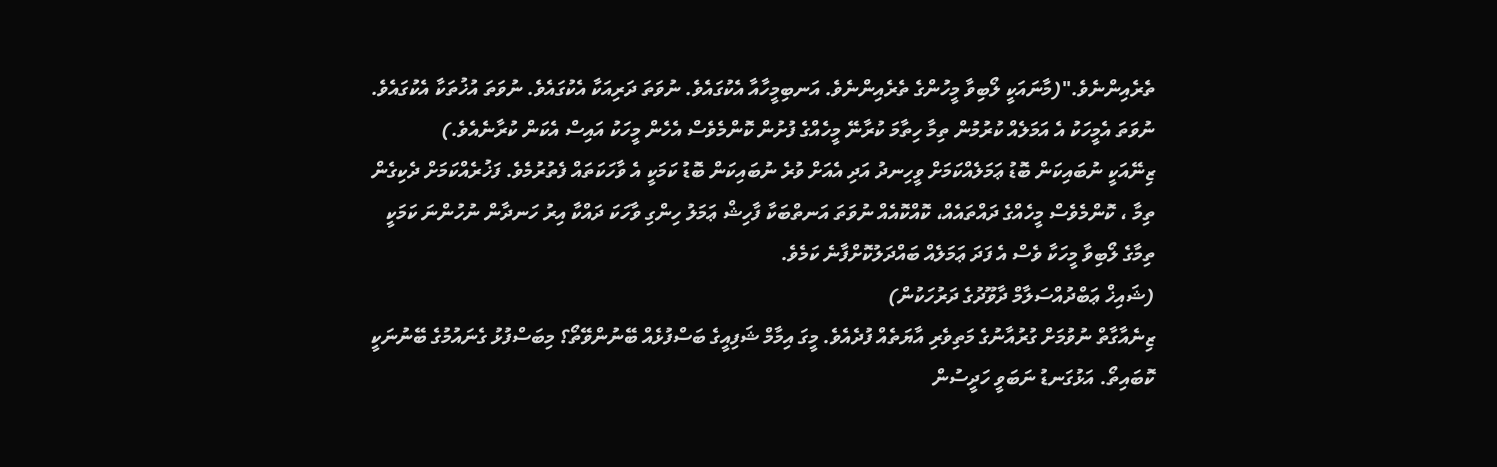ތެރެއިންނެވެ."(މާނައަކީ ލޯބިވާ މީހުންގެ ތެރެއިންނެވެ. އަނބިމީހާއާ އެކުގައެވެ. ނުވަތަ ދަރިއަކާ އެކުގައެވެ. ނުވަތަ އުޚުތަކާ އެކުގައެވެ. ނުވަތަ އެމީހަކު އެ އަމަލެއް ކުރުމުން ތިމާ ހިތާމަ ކުރާނޭ މީހެއްގެ ފުށުން ކޮންމެވެސް އެހެން މީހަކު އައިސް އެކަން ކުރާނެއެވެ.)
ޒިނޭއަކީ ނުބައިކަން ބޮޑު ޢަމަލެއްކަމަށް ވީހިނދު އަދި އެއަށް ވުރެ ނުބައިކަން ބޮޑު ކަމަކީ އެ ވާހަކަތައް ފެތުރުމެވެ. ފަޚުރެއްކަމަށް ދެކިގެން ތިމާ ، ކޮންމެވެސް މީހެއްގެ ދައްތައެއް، ކޮއްކޮއެއް ނުވަތަ އަނތްބަކާ ފާހިޝް ޢަމަލު ހިންގި ވާހަކަ ދައްކާ އިރު ހަނދާން ނުހުންނަ ކަމަކީ ތިމާގެ ލޯބިވާ މީހަކާ ވެސް އެ ފަދަ ޢަމަލެއް ބައްދަލުކޮށްފާނެ ކަމެވެ.
(ޝައިޚް ޢަބްދުއްސަލާމް ދާވޫދުގެ ދަރުހަކުން)
ޒިނެއާގާތް ނުވުމަށް ގުރުއާނުގެ މަތިވެރި އާޔަތެއް ފުދެއެވެ. މީގަ އިމާމް ޝަފިއީގެ ބަސްފުޅެއް ބޭނުންވޭތޯ؟ މިބަސްފުޅު ގެނައުމުގެ ބޭނުނަކީ ކޮބައިތޯ. އަޅުގަނޑު ނަބަވީ ހަދީސުން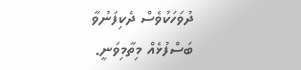ދުވަހަކުވެސް ދެކިފަނުވާ ބަސްފުޅެއް މިތާމިވަނީ.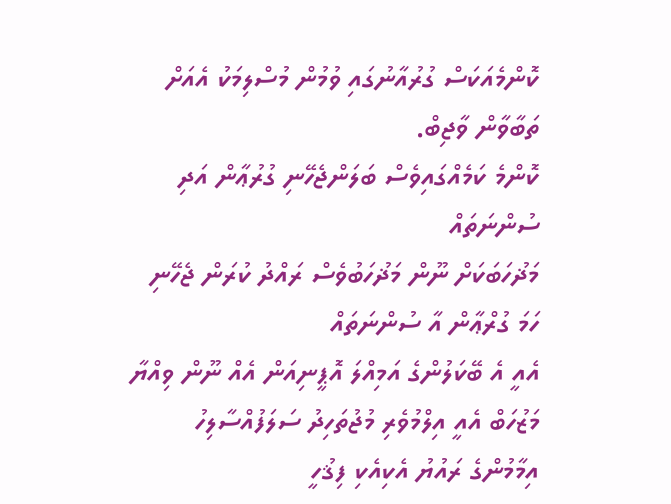ކޮންމެއަކަސް ގުރުއާނުގައި ވުމުން މުސްލިމަކު އެއަށް ތަބާވާން ވާޖިބް.
ކޮންމެ ކަމެއްގައިވެސް ބަލަންޖެހޭނި ގުރުޢާން އަދި ސުންނަތައް
މަޛުހަބަކަށް ނޫން މަޛުހަބުވެސް ރައްދު ކުރަން ޖެހޭނި ހަމަ ގުރްޢާން އާ ސުންނަތައް
އެއީ އެ ބޭކަލުންގެ އަމިއްލަ އޮޕީނިއަން އެއް ނޫން ވިއްޔާ
މަޒުހަބް އެއީ އިލްމުވެރި މުޖުތަހިދު ސަލަފުއްސާލިހު އިމާމުންގެ ރައުޔު އެކިއެކި ފިޤުހީ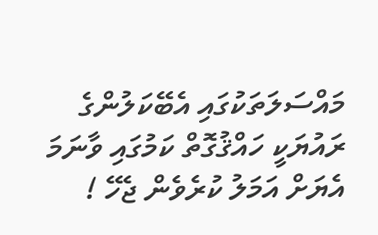މައްސަލަތަކުގައި އެބޭކަލުންގެ ރައުޔަކީ ހައްޤުގޮތް ކަމުގައި ވާނަމަ އެޔަށް އަމަލު ކުރެވެން ޖެހޭ !